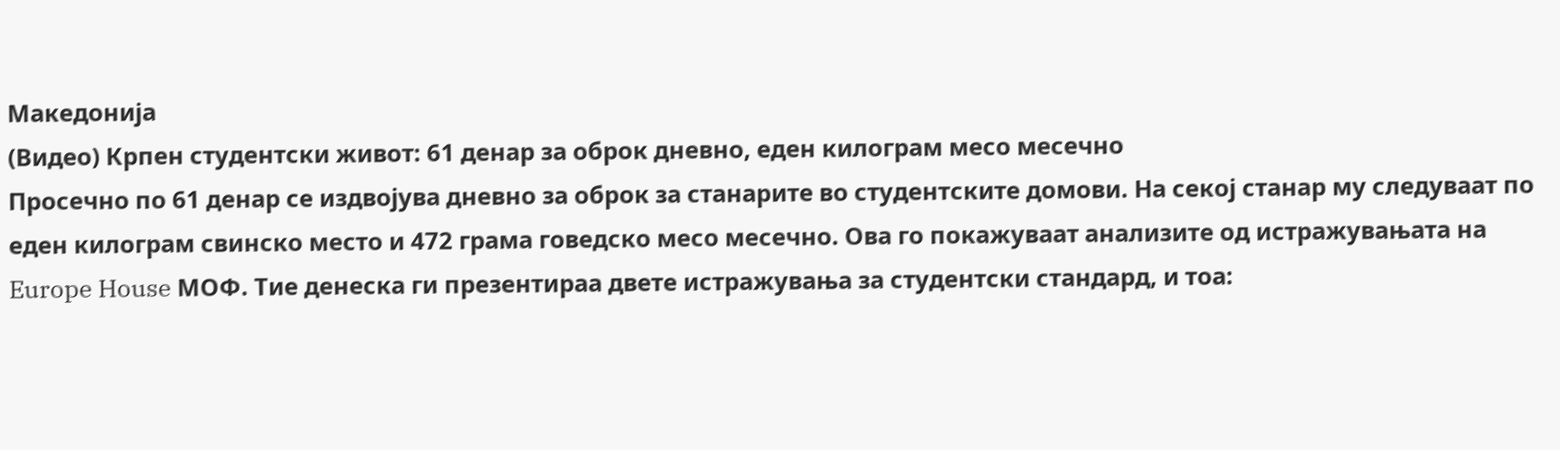Македонија
(Видео) Крпен студентски живот: 61 денар за оброк дневно, еден килограм месо месечно
Просечно по 61 денар се издвојува дневно за оброк за станарите во студентските домови. На секој станар му следуваат по еден килограм свинско место и 472 грама говедско месо месечно. Ова го покажуваат анализите од истражувањата на Europe House МОФ. Тие денеска ги презентираа двете истражувања за студентски стандард, и тоа: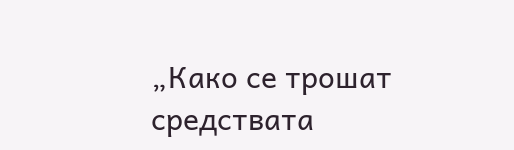„Како се трошат средствата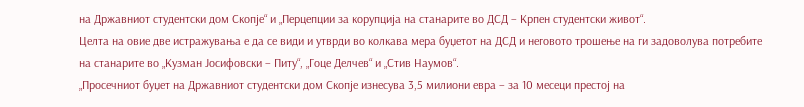на Државниот студентски дом Скопје“ и „Перцепции за корупција на станарите во ДСД – Крпен студентски живот“.
Целта на овие две истражувања е да се види и утврди во колкава мера буџетот на ДСД и неговото трошење на ги задоволува потребите на станарите во „Кузман Јосифовски – Питу“, „Гоце Делчев“ и „Стив Наумов“.
„Просечниот буџет на Државниот студентски дом Скопје изнесува 3,5 милиони евра – за 10 месеци престој на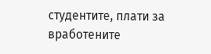студентите, плати за вработените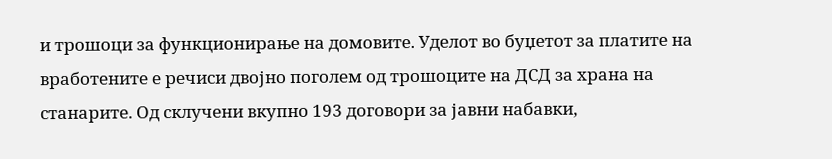и трошоци за функционирање на домовите. Уделот во буџетот за платите на вработените е речиси двојно поголем од трошоците на ДСД за храна на станарите. Од склучени вкупно 193 договори за јавни набавки,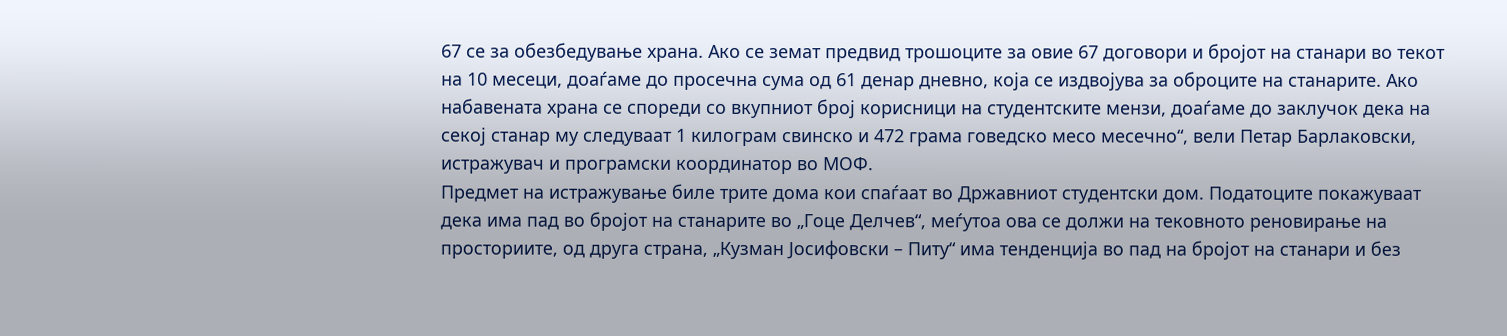67 се за обезбедување храна. Ако се земат предвид трошоците за овие 67 договори и бројот на станари во текот на 10 месеци, доаѓаме до просечна сума од 61 денар дневно, која се издвојува за оброците на станарите. Ако набавената храна се спореди со вкупниот број корисници на студентските мензи, доаѓаме до заклучок дека на секој станар му следуваат 1 килограм свинско и 472 грама говедско месо месечно“, вели Петар Барлаковски, истражувач и програмски координатор во МОФ.
Предмет на истражување биле трите дома кои спаѓаат во Државниот студентски дом. Податоците покажуваат дека има пад во бројот на станарите во „Гоце Делчев“, меѓутоа ова се должи на тековното реновирање на просториите, од друга страна, „Кузман Јосифовски – Питу“ има тенденција во пад на бројот на станари и без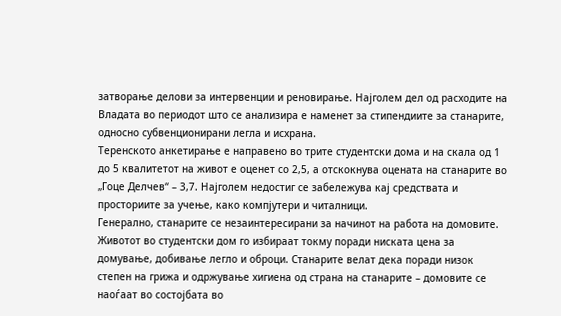затворање делови за интервенции и реновирање. Најголем дел од расходите на Владата во периодот што се анализира е наменет за стипендиите за станарите, односно субвенционирани легла и исхрана.
Теренското анкетирање е направено во трите студентски дома и на скала од 1 до 5 квалитетот на живот е оценет со 2,5, а отскокнува оцената на станарите во „Гоце Делчев“ – 3,7. Најголем недостиг се забележува кај средствата и просториите за учење, како компјутери и читалници.
Генерално, станарите се незаинтересирани за начинот на работа на домовите. Животот во студентски дом го избираат токму поради ниската цена за домување, добивање легло и оброци. Станарите велат дека поради низок степен на грижа и одржување хигиена од страна на станарите – домовите се наоѓаат во состојбата во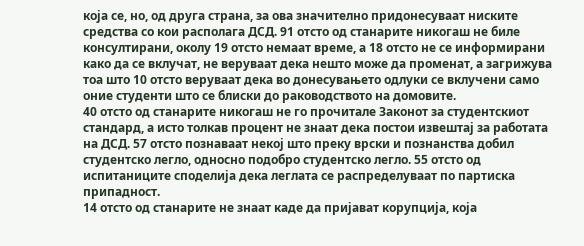која се, но, од друга страна, за ова значително придонесуваат ниските средства со кои располага ДСД. 91 отсто од станарите никогаш не биле консултирани, околу 19 отсто немаат време, а 18 отсто не се информирани како да се вклучат, не веруваат дека нешто може да променат, а загрижува тоа што 10 отсто веруваат дека во донесувањето одлуки се вклучени само оние студенти што се блиски до раководството на домовите.
40 отсто од станарите никогаш не го прочитале Законот за студентскиот стандард, а исто толкав процент не знаат дека постои извештај за работата на ДСД. 57 отсто познаваат некој што преку врски и познанства добил студентско легло, односно подобро студентско легло. 55 отсто од испитаниците споделија дека леглата се распределуваат по партиска припадност.
14 отсто од станарите не знаат каде да пријават корупција, која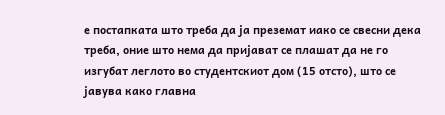е постапката што треба да ја преземат иако се свесни дека треба, оние што нема да пријават се плашат да не го изгубат леглото во студентскиот дом (15 отсто), што се јавува како главна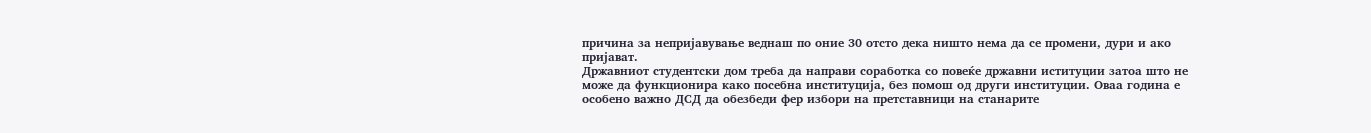причина за непријавување веднаш по оние 30 отсто дека ништо нема да се промени, дури и ако пријават.
Државниот студентски дом треба да направи соработка со повеќе државни иституции затоа што не може да функционира како посебна институција, без помош од други институции. Оваа година е особено важно ДСД да обезбеди фер избори на претставници на станарите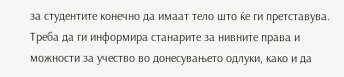за студентите конечно да имаат тело што ќе ги претставува. Треба да ги информира станарите за нивните права и можности за учество во донесувањето одлуки, како и да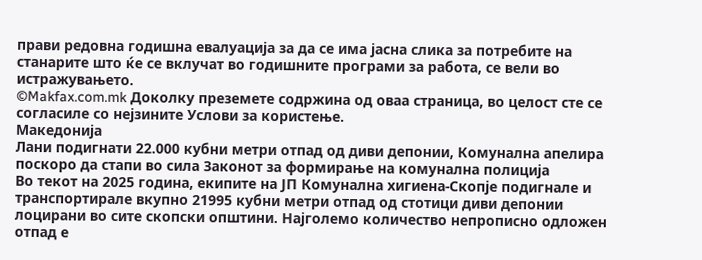прави редовна годишна евалуација за да се има јасна слика за потребите на станарите што ќе се вклучат во годишните програми за работа, се вели во истражувањето.
©Makfax.com.mk Доколку преземете содржина од оваа страница, во целост сте се согласиле со нејзините Услови за користење.
Македонија
Лани подигнати 22.000 кубни метри отпад од диви депонии, Комунална апелира поскоро да стапи во сила Законот за формирање на комунална полиција
Во текот на 2025 година, екипите на ЈП Комунална хигиена-Скопје подигнале и транспортирале вкупно 21995 кубни метри отпад од стотици диви депонии лоцирани во сите скопски општини. Најголемо количество непрописно одложен отпад е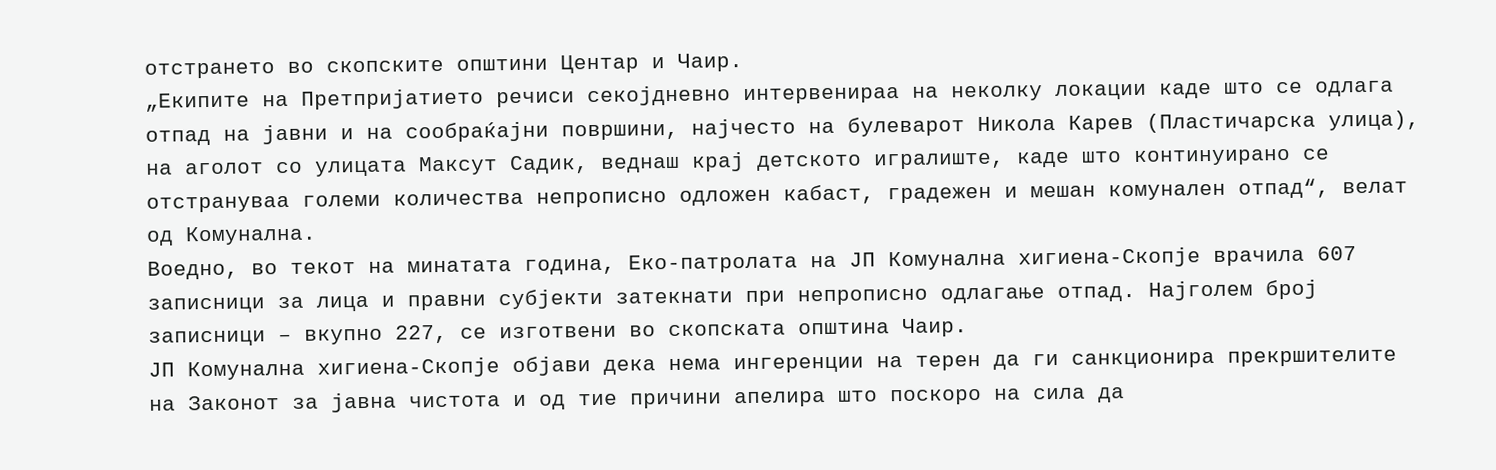отстрането во скопските општини Центар и Чаир.
„Екипите на Претпријатието речиси секојдневно интервенираа на неколку локации каде што се одлага отпад на јавни и на сообраќајни површини, најчесто на булеварот Никола Карев (Пластичарска улица), на аголот со улицата Максут Садик, веднаш крај детското игралиште, каде што континуирано се отстрануваа големи количества непрописно одложен кабаст, градежен и мешан комунален отпад“, велат од Комунална.
Воедно, во текот на минатата година, Еко-патролата на ЈП Комунална хигиена-Скопје врачила 607 записници за лица и правни субјекти затекнати при непрописно одлагање отпад. Најголем број записници – вкупно 227, се изготвени во скопската општина Чаир.
ЈП Комунална хигиена-Скопје објави дека нема ингеренции на терен да ги санкционира прекршителите на Законот за јавна чистота и од тие причини апелира што поскоро на сила да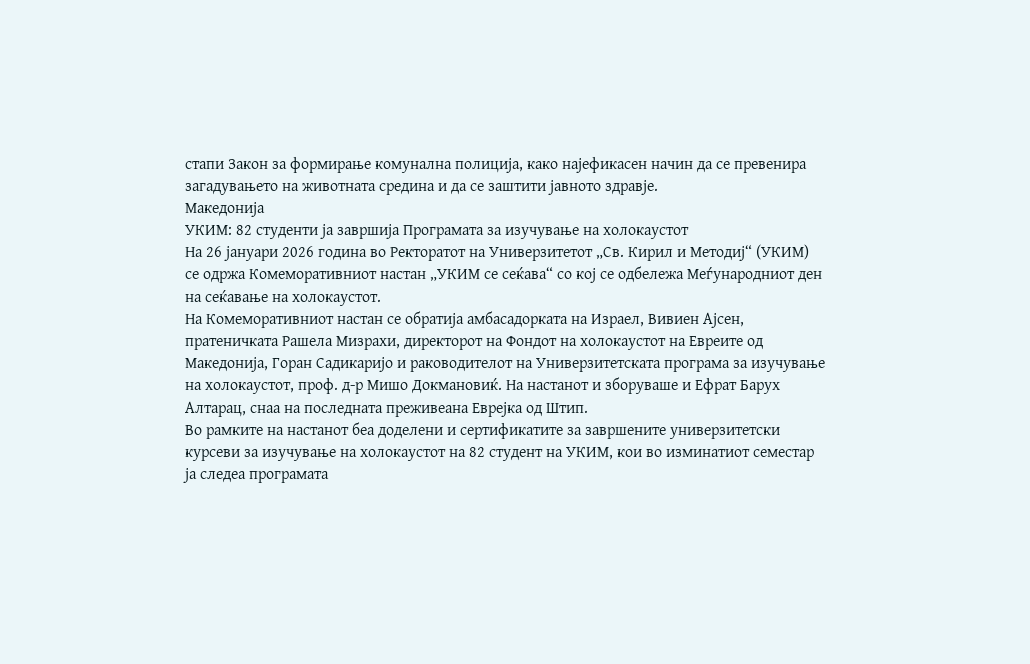стапи Закон за формирање комунална полиција, како најефикасен начин да се превенира загадувањето на животната средина и да се заштити јавното здравје.
Македонија
УКИМ: 82 студенти ја завршија Програмата за изучување на холокаустот
На 26 јануари 2026 година во Ректоратот на Универзитетот „Св. Кирил и Методиј“ (УКИМ) се одржа Комеморативниот настан „УКИМ се сеќава“ со кој се одбележа Меѓународниот ден на сеќавање на холокаустот.
На Комеморативниот настан се обратија амбасадорката на Израел, Вивиен Ајсен, пратеничката Рашела Мизрахи, директорот на Фондот на холокаустот на Евреите од Македонија, Горан Садикаријо и раководителот на Универзитетската програма за изучување на холокаустот, проф. д-р Мишо Докмановиќ. На настанот и зборуваше и Ефрат Барух Алтарац, снаа на последната преживеана Еврејка од Штип.
Во рамките на настанот беа доделени и сертификатите за завршените универзитетски курсеви за изучување на холокаустот на 82 студент на УКИМ, кои во изминатиот семестар ја следеа програмата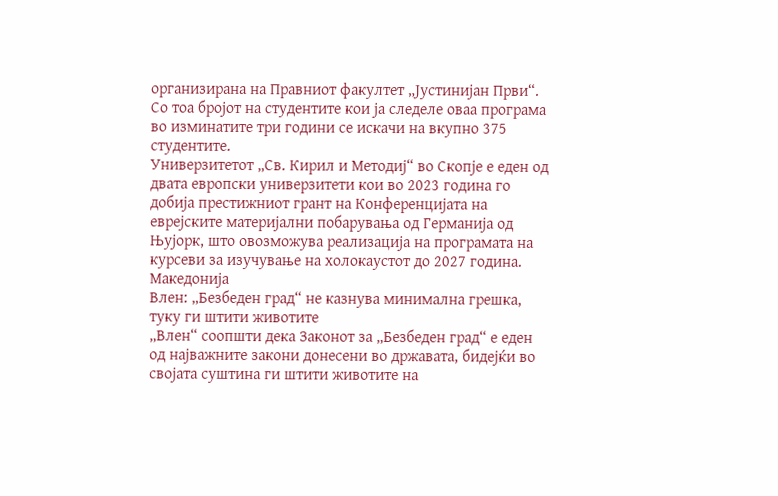организирана на Правниот факултет „Јустинијан Први“. Со тоа бројот на студентите кои ја следеле оваа програма во изминатите три години се искачи на вкупно 375 студентите.
Универзитетот „Св. Кирил и Методиј“ во Скопје е еден од двата европски универзитети кои во 2023 година го добија престижниот грант на Конференцијата на еврејските материјални побарувања од Германија од Њујорк, што овозможува реализација на програмата на курсеви за изучување на холокаустот до 2027 година.
Македонија
Влен: „Безбеден град“ не казнува минимална грешка, туку ги штити животите
„Влен“ соопшти дека Законот за „Безбеден град“ е еден од најважните закони донесени во државата, бидејќи во својата суштина ги штити животите на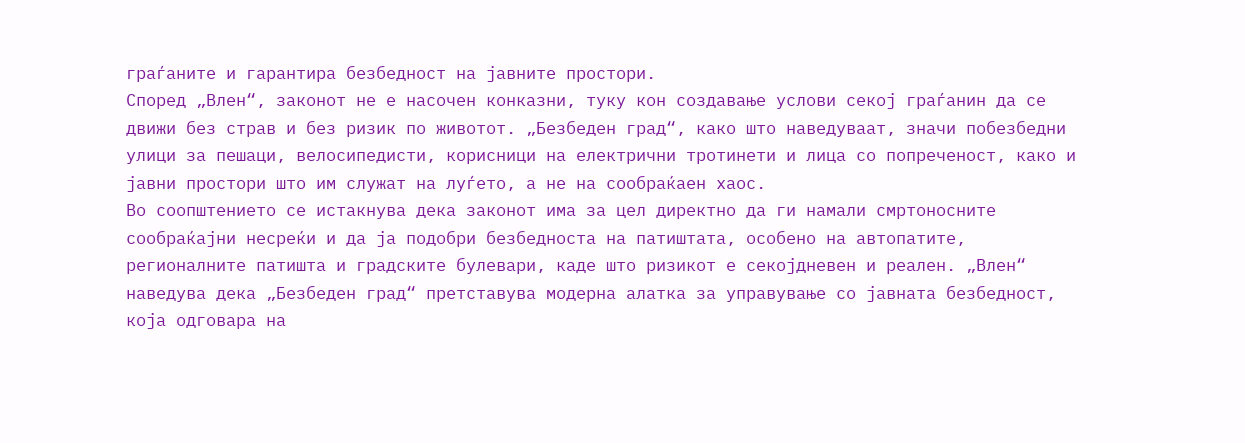граѓаните и гарантира безбедност на јавните простори.
Според „Влен“, законот не е насочен конказни, туку кон создавање услови секој граѓанин да се движи без страв и без ризик по животот. „Безбеден град“, како што наведуваат, значи побезбедни улици за пешаци, велосипедисти, корисници на електрични тротинети и лица со попреченост, како и јавни простори што им служат на луѓето, а не на сообраќаен хаос.
Во соопштението се истакнува дека законот има за цел директно да ги намали смртоносните сообраќајни несреќи и да ја подобри безбедноста на патиштата, особено на автопатите, регионалните патишта и градските булевари, каде што ризикот е секојдневен и реален. „Влен“ наведува дека „Безбеден град“ претставува модерна алатка за управување со јавната безбедност, која одговара на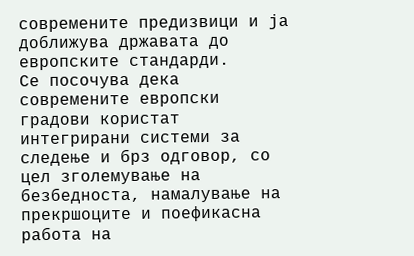современите предизвици и ја доближува државата до европските стандарди.
Се посочува дека современите европски градови користат интегрирани системи за следење и брз одговор, со цел зголемување на безбедноста, намалување на прекршоците и поефикасна работа на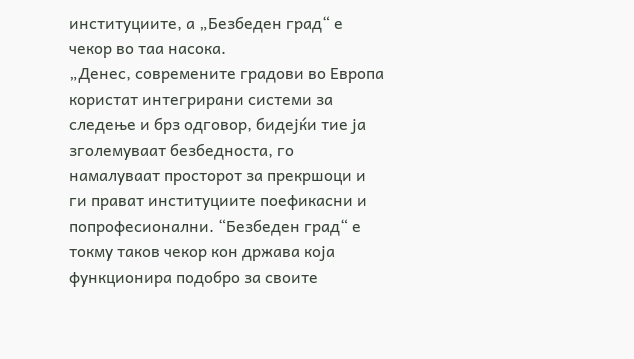институциите, а „Безбеден град“ е чекор во таа насока.
„Денес, современите градови во Европа користат интегрирани системи за следење и брз одговор, бидејќи тие ја зголемуваат безбедноста, го намалуваат просторот за прекршоци и ги прават институциите поефикасни и попрофесионални. “Безбеден град“ е токму таков чекор кон држава која функционира подобро за своите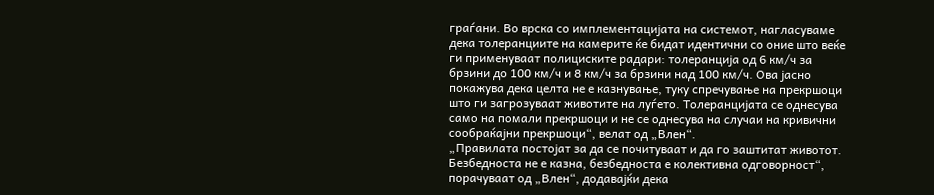граѓани. Во врска со имплементацијата на системот, нагласуваме дека толеранциите на камерите ќе бидат идентични со оние што веќе ги применуваат полициските радари: толеранција од 6 км/ч за брзини до 100 км/ч и 8 км/ч за брзини над 100 км/ч. Ова јасно покажува дека целта не е казнување, туку спречување на прекршоци што ги загрозуваат животите на луѓето. Толеранцијата се однесува само на помали прекршоци и не се однесува на случаи на кривични сообраќајни прекршоци“, велат од „Влен“.
„Правилата постојат за да се почитуваат и да го заштитат животот. Безбедноста не е казна, безбедноста е колективна одговорност“, порачуваат од „Влен“, додавајќи дека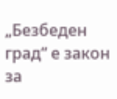„Безбеден град“ е закон за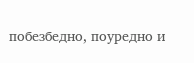побезбедно, поуредно и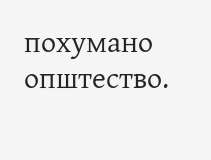похумано општество.